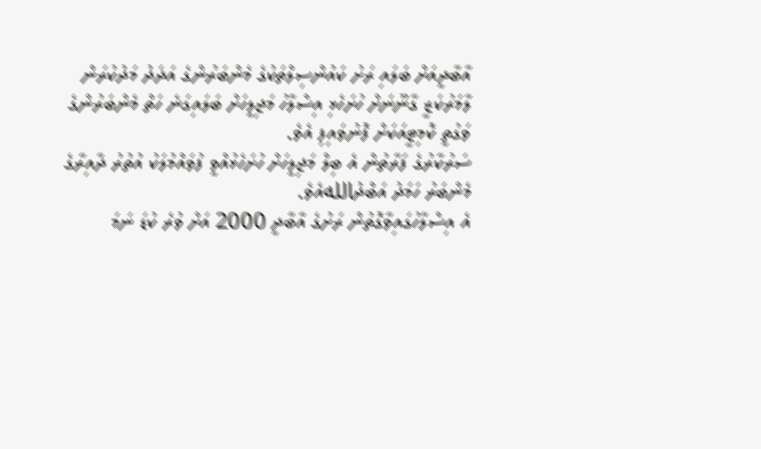އާބާދީއަށް ބަލައި ރަށު ކައުންސިލްތަކުގެ މެންބަރުންގެ އަދަދު މަދުކުރަން ލާމަރުކަޒީ ގާނޫނަށް ހުށަހެޅި އިސްލާހު މަޖިލީހަށް ބަލައިގަނެ ހަތް މެންބަރުންގެ ވަގުތީ ކޮމިޓީއަކަށް ފޮނުވައިފި އެވެ.
ސަރުކާރުގެ ފަރާތުން އެ ބިލް މަޖިލީހަށް ހުށަހެޅުއްވީ ފުވައްމުލަކު އުތުރު ދާއިރާގެ މެންބަރު ހަމަދު އަބްދުاللهއެވެ.
އެ އިސްލާހުގައިވާގޮތުން ރަށުގެ އާބާދީ 2000 އަށް ވުރެ ކުޑަ ނަމަ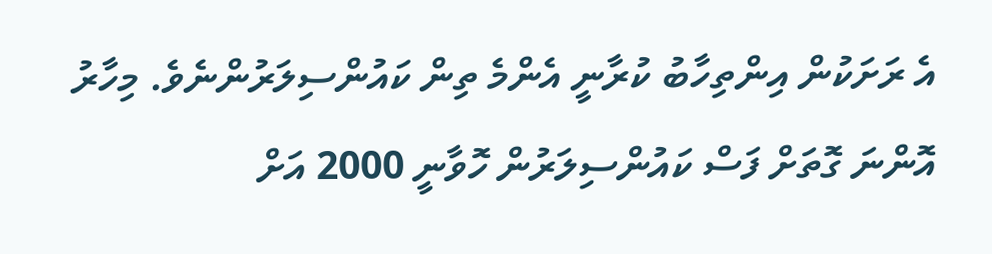އެ ރަށަކުން އިންތިހާބު ކުރާނީ އެންމެ ތިން ކައުންސިލަރުންނެވެ. މިހާރު އޮންނަ ގޮތަށް ފަސް ކައުންސިލަރުން ހޮވާނީ 2000 އަށް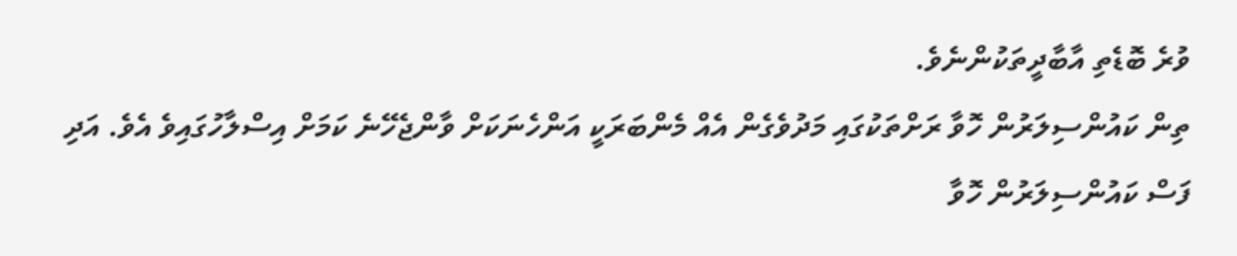ވުރެ ބޮޑެތި އާބާދީތަކުންނެވެ.
ތިން ކައުންސިލަރުން ހޮވާ ރަށްތަކުގައި މަދުވެގެން އެއް މެންބަރަކީ އަންހެނަކަށް ވާންޖެހޭނެ ކަމަށް އިސްލާހުގައިވެ އެވެ. އަދި ފަސް ކައުންސިލަރުން ހޮވާ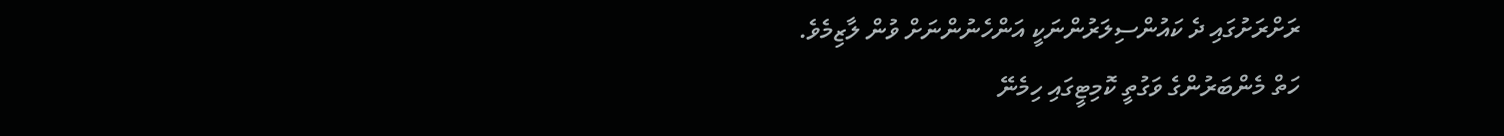ރަށްރަށުގައި ދެ ކައުންސިލަރުންނަކީ އަންހެނުންނަށް ވުން ލާޒިމެވެ.
ހަތް މެންބަރުންގެ ވަގުތީ ކޮމިޓީގައި ހިމެނޭ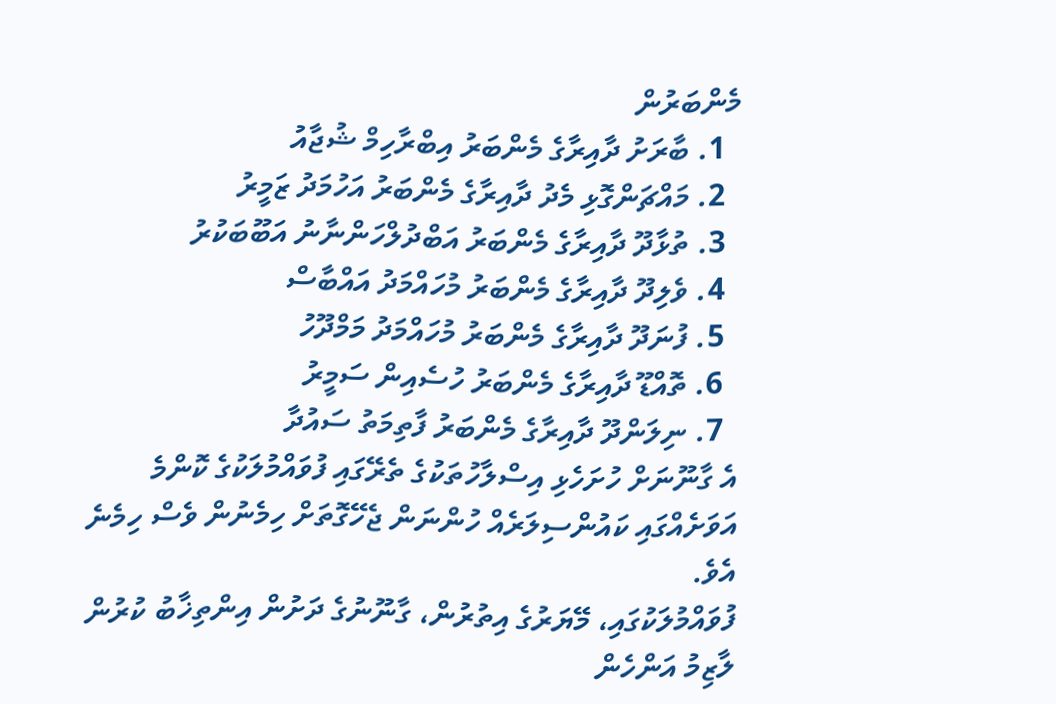މެންބަރުން
  1. ބާރަށު ދާއިރާގެ މެންބަރު އިބްރާހިމް ޝުޖާއު
  2. މައްޗަންގޮޅި މެދު ދާއިރާގެ މެންބަރު އަހުމަދު ޒަމީރު
  3. ތުޅާދޫ ދާއިރާގެ މެންބަރު އަބްދުލްހަންނާނު އަބޫބަކުރު
  4. ވެލިދޫ ދާއިރާގެ މެންބަރު މުހައްމަދު އައްބާސް
  5. ފުނަދޫ ދާއިރާގެ މެންބަރު މުހައްމަދު މަމްދޫހު
  6. ތޮއްޑޫ ދާއިރާގެ މެންބަރު ހުސެއިން ސަމީރު
  7. ނިލަންދޫ ދާއިރާގެ މެންބަރު ފާތިމަތު ސައުދާ
އެ ގާނޫނަށް ހުށަހެޅި އިސްލާހުތަކުގެ ތެރޭގައި ފުވައްމުލަކުގެ ކޮންމެ އަވަށެއްގައި ކައުންސިލަރެއް ހުންނަން ޖެހޭގޮތަށް ހިމެނުން ވެސް ހިމެނެ އެވެ.
ފުވައްމުލަކުގައި، މޭޔަރުގެ އިތުރުން، ގާނޫނުގެ ދަށުން އިންތިޚާބު ކުރުން ލާޒިމު އަންހެން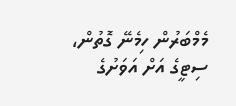މެމްބަރުން ހިމެނޭ ގޮތުން، ސިޓީގެ އަށް އަވަށުގެ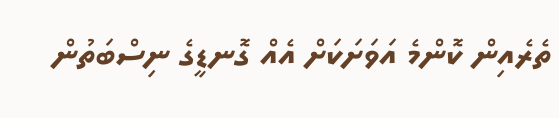ތެރެއިން ކޮންމެ އަވަށަކަށް އެއް ގޮނޑީގެ ނިސްބަތުން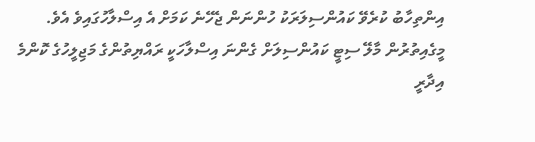އިންތިހާބު ކުރެވޭ ކައުންސިލަރަކު ހުންނަން ޖެހޭނެ ކަމަށް އެ އިސްލާހުގައިވެ އެވެ.
މީގެއިތުރުން މާލޭ ސިޓީ ކައުންސިލަށް ގެންނަ އިސްލާހަކީ ރައްޔިތުންގެ މަޖިލީހުގެ ކޮންމެ އިދާރީ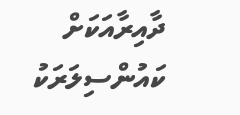ދާއިރާއަކަށް ކައުންސިލަރަކު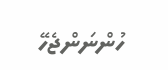ހުންނަންޖެހޭ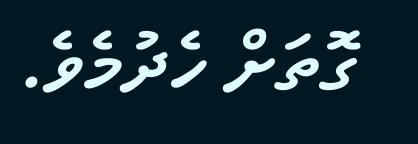ގޮތަށް ހެދުމެވެ.